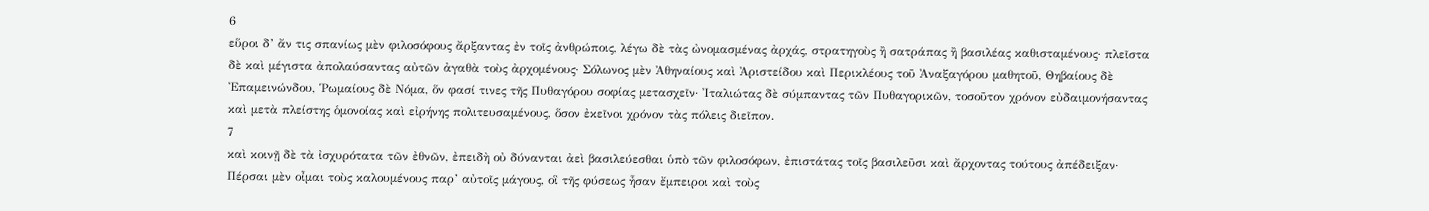6
εὕροι δ’ ἄν τις σπανίως μὲν φιλοσόφους ἄρξαντας ἐν τοῖς ἀνθρώποις, λέγω δὲ τὰς ὠνομασμένας ἀρχάς, στρατηγοὺς ἢ σατράπας ἢ βασιλέας καθισταμένους· πλεῖστα δὲ καὶ μέγιστα ἀπολαύσαντας αὐτῶν ἀγαθὰ τοὺς ἀρχομένους· Σόλωνος μὲν Ἀθηναίους καὶ Ἀριστείδου καὶ Περικλέους τοῦ Ἀναξαγόρου μαθητοῦ, Θηβαίους δὲ Ἐπαμεινώνδου, Ῥωμαίους δὲ Νόμα, ὅν φασί τινες τῆς Πυθαγόρου σοφίας μετασχεῖν· Ἰταλιώτας δὲ σύμπαντας τῶν Πυθαγορικῶν, τοσοῦτον χρόνον εὐδαιμονήσαντας καὶ μετὰ πλείστης ὁμονοίας καὶ εἰρήνης πολιτευσαμένους, ὅσον ἐκεῖνοι χρόνον τὰς πόλεις διεῖπον.
7
καὶ κοινῇ δὲ τὰ ἰσχυρότατα τῶν ἐθνῶν, ἐπειδὴ οὐ δύνανται ἀεὶ βασιλεύεσθαι ὑπὸ τῶν φιλοσόφων, ἐπιστάτας τοῖς βασιλεῦσι καὶ ἄρχοντας τούτους ἀπέδειξαν· Πέρσαι μὲν οἶμαι τοὺς καλουμένους παρ’ αὐτοῖς μάγους, οἳ τῆς φύσεως ἦσαν ἔμπειροι καὶ τοὺς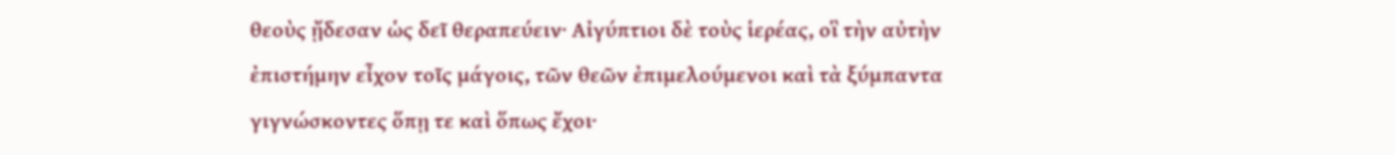θεοὺς ᾔδεσαν ὡς δεῖ θεραπεύειν· Αἰγύπτιοι δὲ τοὺς ἱερέας, οἳ τὴν αὐτὴν ἐπιστήμην εἶχον τοῖς μάγοις, τῶν θεῶν ἐπιμελούμενοι καὶ τὰ ξύμπαντα γιγνώσκοντες ὅπῃ τε καὶ ὅπως ἔχοι·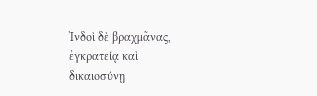Ἰνδοὶ δὲ βραχμᾶνας, ἐγκρατείᾳ καὶ δικαιοσύνῃ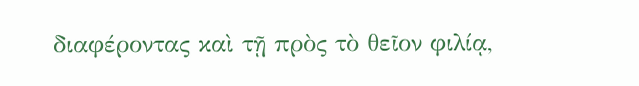διαφέροντας καὶ τῇ πρὸς τὸ θεῖον φιλίᾳ,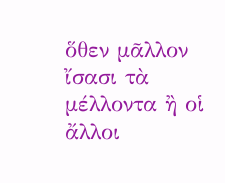ὅθεν μᾶλλον ἴσασι τὰ μέλλοντα ἢ οἱ ἄλλοι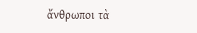ἄνθρωποι τὰ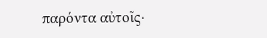παρόντα αὐτοῖς·